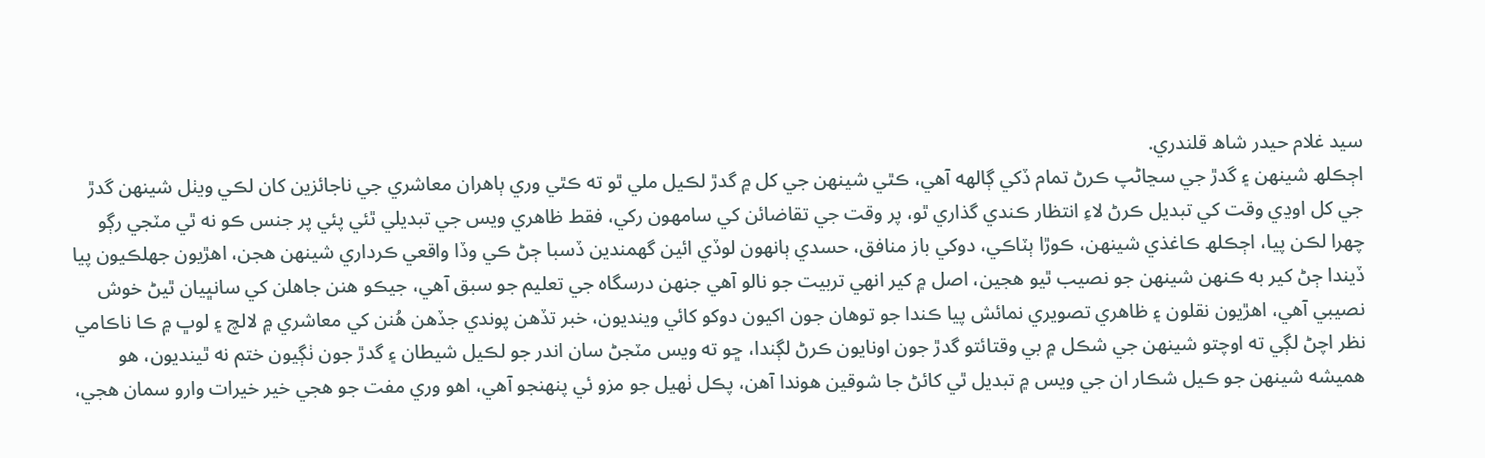سيد غلام حيدر شاھ قلندري.
اڄڪلھ شينھن ۽ گدڙ جي سڃاڻپ ڪرڻ تمام ڏکي ڳالھه آھي، ڪٿي شينھن جي کل ۾ گدڙ لڪيل ملي ٿو ته ڪٿي وري ٻاھران معاشري جي ناجائزين کان لڪي ويٺل شينھن گدڙ جي کل اوڍي وقت کي تبديل ڪرڻ لاءِ انتظار ڪندي گذاري ٿو، پر وقت جي تقاضائن کي سامهون رکي، فقط ظاھري ويس جي تبديلي ٿئي پئي پر جنس ڪو نه ٿي مٽجي رڳو چھرا لڪن پيا، اڄڪلھ ڪاغذي شينھن، ڪوڙا ٻٽاڪي، دوکي باز منافق، حسدي ٻانھون لوڏي ائين گھمندين ڏسبا ڄڻ ڪي وڏا واقعي ڪرداري شينھن هجن، اھڙيون جھلڪيون پيا ڏيندا ڄڻ کير به ڪنهن شينهن جو نصيب ٿيو هجين، اصل ۾ کير انهي تربيت جو نالو آهي جنهن درسگاه جي تعليم جو سبق آهي، جيڪو هنن جاهلن کي سانڀيان ٿيڻ خوش نصيبي آهي، اھڙيون نقلون ۽ ظاھري تصويري نمائش پيا ڪندا جو توھان جون اکيون دوکو کائي وينديون، خبر تڏھن پوندي جڏھن ھُنن کي معاشري ۾ لالچ ۽ لوڀ ۾ ڪا ناڪامي نظر اچڻ لڳي ته اوچتو شينھن جي شڪل ۾ بي وقتائتو گدڙ جون اونايون ڪرڻ لڳندا، ڇو ته ويس مٽجڻ سان اندر جو لڪيل شيطان ۽ گدڙ جون ٺڳيون ختم نه ٿينديون، ھو ھميشه شينھن جو ڪيل شڪار ان جي ويس ۾ تبديل ٿي کائڻ جا شوقين هوندا آهن، پڪل ٺهيل جو مزو ئي پنهنجو آهي، اهو وري مفت جو هجي خير خيرات وارو سمان هجي،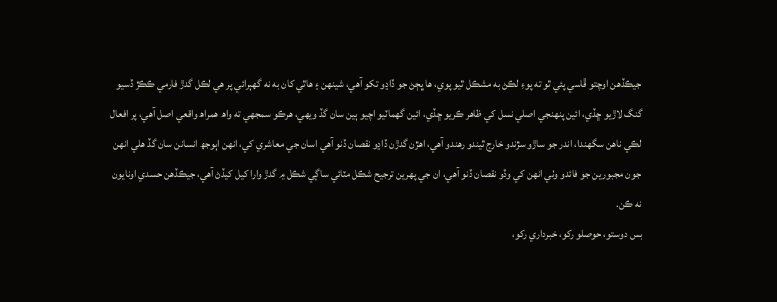جيڪڏھن اوچتو ڦاسي پئي ٿو ته پوءِ لڪڻ به مشڪل ٿيو پوي، ھا ڀڄڻ جو ڏاڍو تکو آھي، شينھن ۽ ھاٿي کان به نه گھٻرائي پر ھي لڪل گدڙ فارمي ڪڪڙ ڏسيو گنگ لاڙيو ڇڏي، ائين پنھنجي اصلي نسل کي ظاھر ڪريو ڇڏي، ائين گھماٽيو اچيو ٻين سان گڏ ويھي، ھرڪو سمجھي ته واھ ھمراھ واقعي اصل آھي، پر افعال لڪي ناھن سگھندا، اندر جو ساڙو سڙندو خارج ٿيندو رھندو آھي، اھڙن گدڙن ڏاڍو نقصان ڏنو آھي اسان جي معاشري کي، انھن اٻوجھ انسانن سان گڏ ھلي انھن جون مجبورين جو فائدو وٺي انهن کي وڏو نقصان ڏنو آهي، ان جي پھرين ترجيح شڪل مٽائي ساڳي شڪل ۾ گدڙ وارا کيل کيڏڻ آهي، جيڪڏهن حسدي اونايون نه ڪن.
بس دوستو، حوصلو رکو، خبرداري رکو،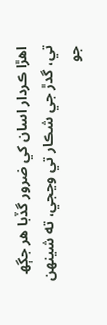اھڙا ڪردار اسان کي ضرور گڏبا ھر جڳھ تي، گدڙ جي شڪار تي وڃجي، ته شينھن جو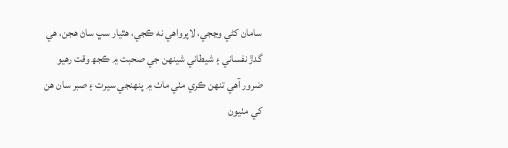سامان کڻي وڃجي، لاپرواھي نه ڪجي، ھٿيار سڀ ساڻ ھجن، ھي گدڙ نفساني ۽ شيطاني شينھن جي صحبت ۾ ڪجھ وقت رھيو ضرور آھي تنھن ڪري مٺي ماٺ ۾ پنھنجي سيرت ۽ صبر سان ھن کي مٺيون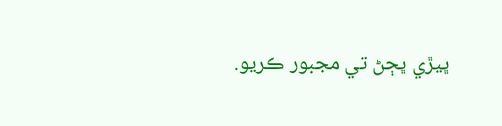ڀيڙي ڀڄڻ تي مجبور ڪريو.